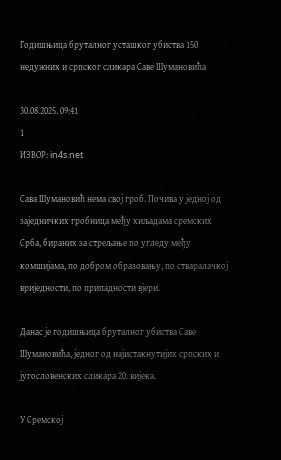Годишњица бруталног усташког убиства 150 недужних и српског сликара Саве Шумановића

30.08.2025. 09:41
1
ИЗВОР: in4s.net

Сава Шумановић нема свој гроб. Почива у једној од заједничких гробница међу хиљадама сремских Срба, бираних за стрељање по угледу међу комшијама, по добром образовању, по стваралачкој вриједности, по припадности вјери.

Данас је годишњица бруталног убиства Саве Шумановића, једног од најистакнутијих српских и југословенских сликара 20. вијека.

У Сремској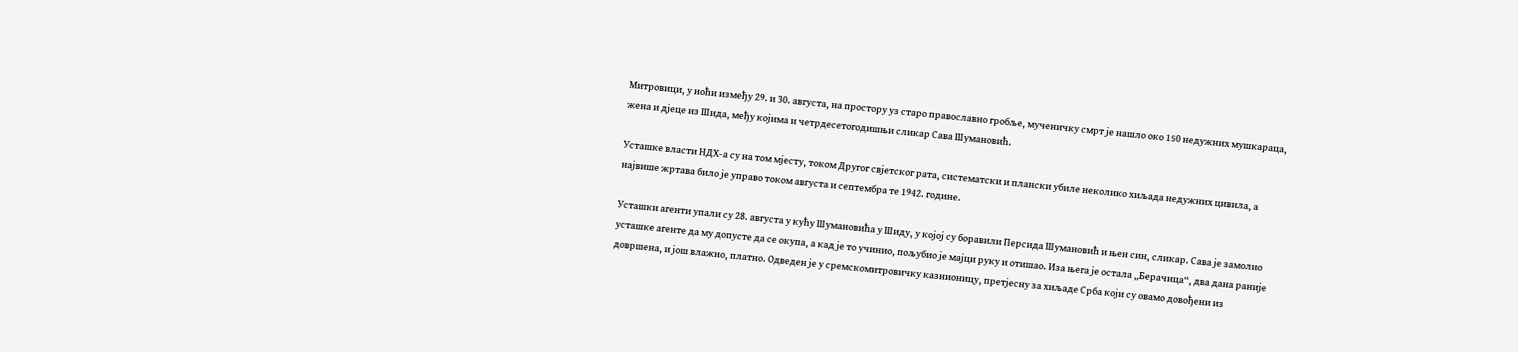Митровици, у ноћи између 29. и 30. августа, на простору уз старо православно гробље, мученичку смрт је нашло око 150 недужних мушкараца, жена и дјеце из Шида, међу којима и четрдесетогодишњи сликар Сава Шумановић.

Усташке власти НДХ-а су на том мјесту, током Другог свјетског рата, систематски и плански убиле неколико хиљада недужних цивила, а највише жртава било је управо током августа и септембра те 1942. године.

Усташки агенти упали су 28. августа у кућу Шумановића у Шиду, у којој су боравили Персида Шумановић и њен син, сликар. Сава је замолио усташке агенте да му допусте да се окупа, а кад је то учинио, пољубио је мајци руку и отишао. Иза њега је остала „Берачица“, два дана раније довршена, и још влажно, платно. Одведен је у сремскомитровичку казнионицу, претјесну за хиљаде Срба који су овамо довођени из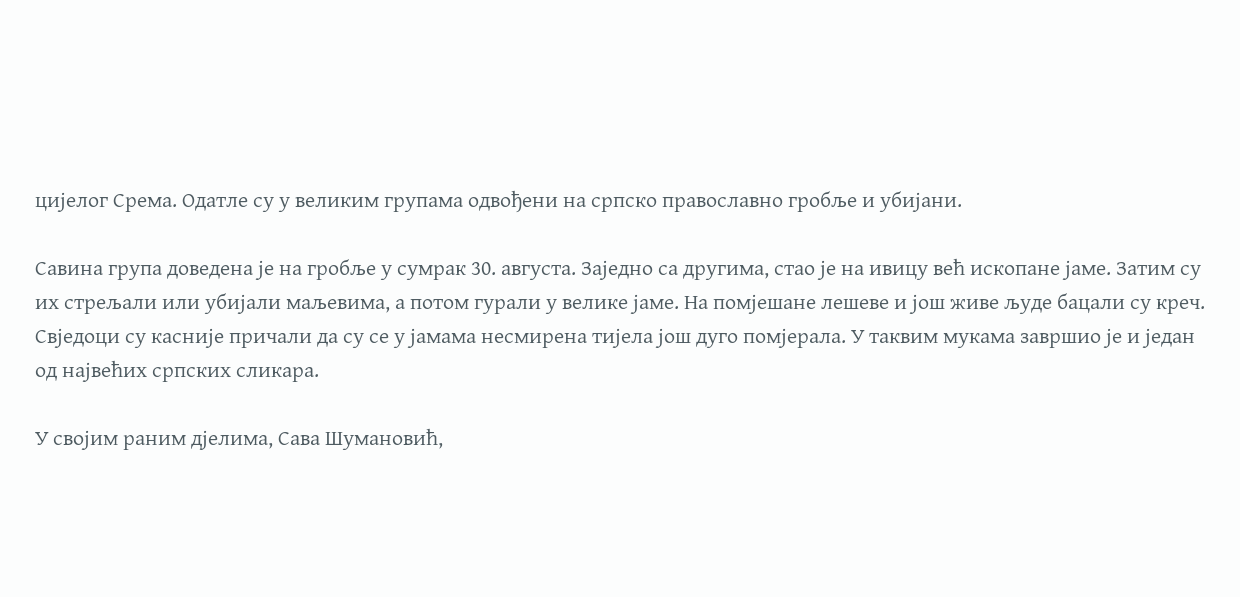цијелог Срема. Одатле су у великим групама одвођени на српско православно гробље и убијани.

Савина група доведена је на гробље у сумрак 30. августа. Заједно са другима, стао је на ивицу већ ископане јаме. Затим су их стрељали или убијали маљевима, а потом гурали у велике јаме. На помјешане лешеве и још живе људе бацали су креч. Свједоци су касније причали да су се у јамама несмирена тијела још дуго помјерала. У таквим мукама завршио је и један од највећих српских сликара.

У својим раним дјелима, Сава Шумановић,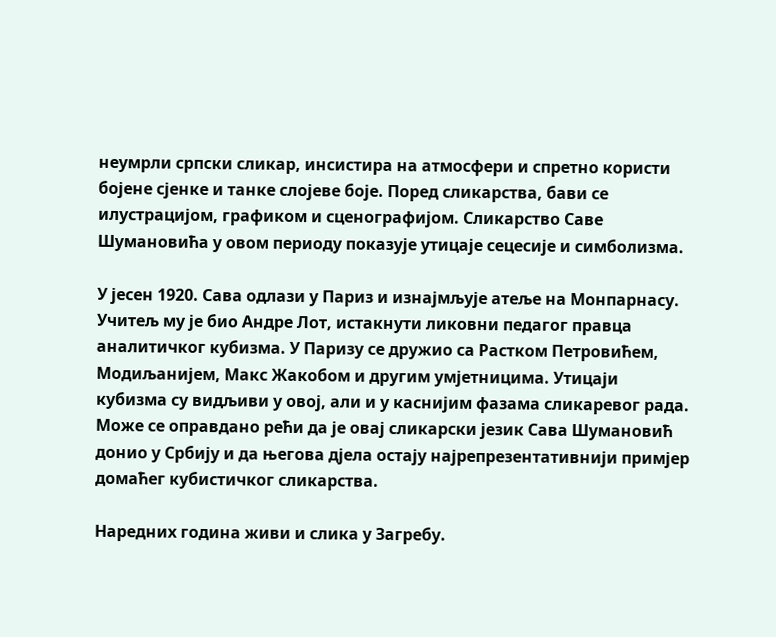неумрли српски сликар, инсистира на атмосфери и спретно користи бојене сјенке и танке слојеве боје. Поред сликарства, бави се илустрацијом, графиком и сценографијом. Сликарство Саве Шумановића у овом периоду показује утицаје сецесије и симболизма.

У јесен 1920. Сава одлази у Париз и изнајмљује атеље на Монпарнасу. Учитељ му је био Андре Лот, истакнути ликовни педагог правца аналитичког кубизма. У Паризу се дружио са Растком Петровићем, Модиљанијем, Макс Жакобом и другим умјетницима. Утицаји кубизма су видљиви у овој, али и у каснијим фазама сликаревог рада. Може се оправдано рећи да је овај сликарски језик Сава Шумановић донио у Србију и да његова дјела остају најрепрезентативнији примјер домаћег кубистичког сликарства.

Наредних година живи и слика у Загребу.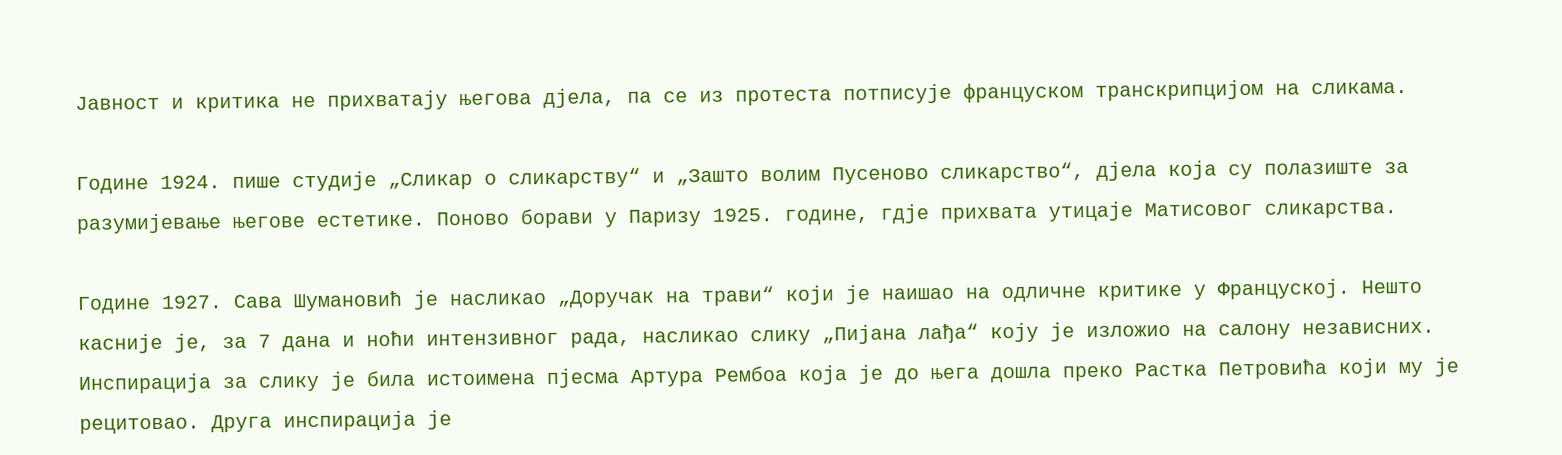Јавност и критика не прихватају његова дјела, па се из протеста потписује француском транскрипцијом на сликама.

Године 1924. пише студије „Сликар о сликарству“ и „Зашто волим Пусеново сликарство“, дјела која су полазиште за разумијевање његове естетике. Поново борави у Паризу 1925. године, гдје прихвата утицаје Матисовог сликарства.

Године 1927. Сава Шумановић је насликао „Доручак на трави“ који је наишао на одличне критике у Француској. Нешто касније је, за 7 дана и ноћи интензивног рада, насликао слику „Пијана лађа“ коју је изложио на салону независних. Инспирација за слику је била истоимена пјесма Артура Рембоа која је до њега дошла преко Растка Петровића који му је рецитовао. Друга инспирација је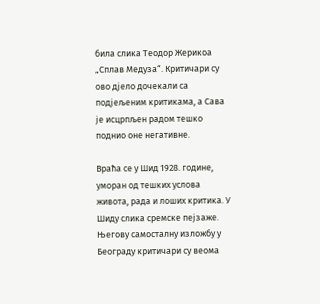била слика Теодор Жерикоа „Сплав Медуза“. Критичари су ово дјело дочекали са подјељеним критикама, а Сава је исцрпљен радом тешко поднио оне негативне.

Враћа се у Шид 1928. године, уморан од тешких услова живота, рада и лоших критика. У Шиду слика сремске пејзаже. Његову самосталну изложбу у Београду критичари су веома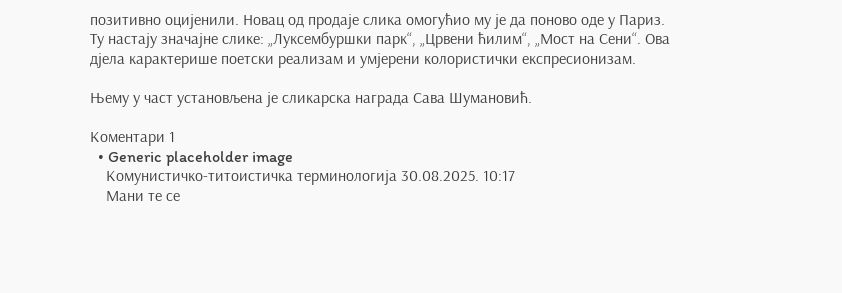позитивно оцијенили. Новац од продаје слика омогућио му је да поново оде у Париз. Ту настају значајне слике: „Луксембуршки парк“, „Црвени ћилим“, „Мост на Сени“. Ова дјела карактерише поетски реализам и умјерени колористички експресионизам.

Њему у част установљена је сликарска награда Сава Шумановић.

Коментари 1
  • Generic placeholder image
    Комунистичко-титоистичка терминологија 30.08.2025. 10:17
    Мани те се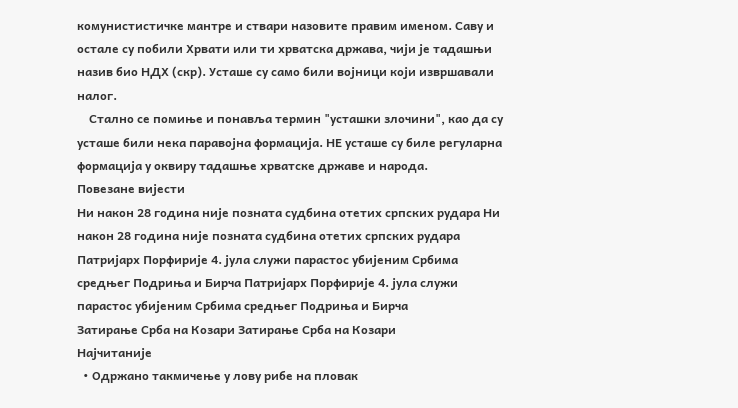комунистистичке мантре и ствари назовите правим именом. Саву и остале су побили Хрвати или ти хрватска држава, чији је тадашњи назив био НДХ (скр). Усташе су само били војници који извршавали налог.
    Стално се помиње и понавља термин "усташки злочини", као да су усташе били нека паравојна формација. НЕ усташе су биле регуларна формација у оквиру тадашње хрватске државе и народа.
Повезане вијести
Ни након 28 година није позната судбина отетих српских рудара Ни након 28 година није позната судбина отетих српских рудара
Патријарх Порфирије 4. јула служи парастос убијеним Србима средњег Подриња и Бирча Патријарх Порфирије 4. јула служи парастос убијеним Србима средњег Подриња и Бирча
Затирање Срба на Козари Затирање Срба на Козари
Најчитаније
  • Одржано такмичење у лову рибе на пловак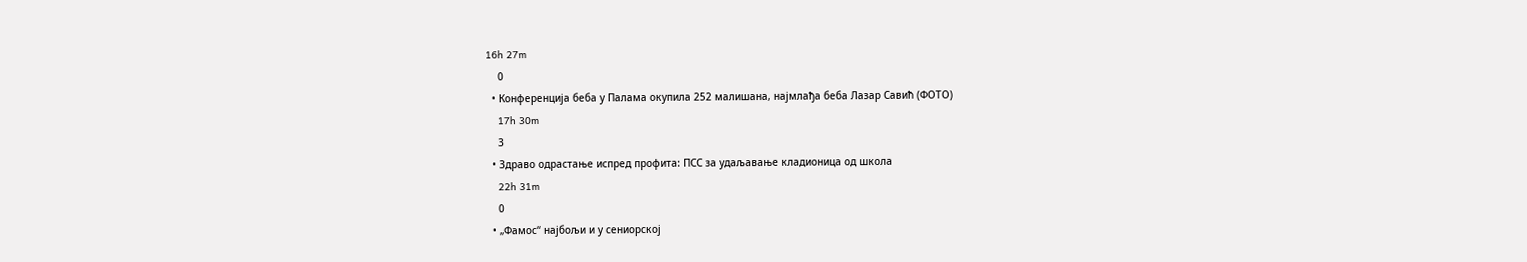16h 27m
    0
  • Конференција беба у Палама окупила 252 малишана, најмлађа беба Лазар Савић (ФОТО)
    17h 30m
    3
  • Здраво одрастање испред профита: ПСС за удаљавање кладионица од школа
    22h 31m
    0
  • „Фамос“ најбољи и у сениорској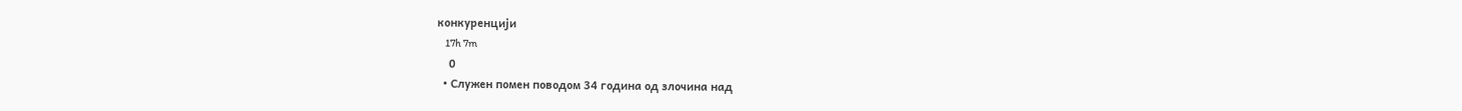конкуренцији
    17h 7m
    0
  • Служен помен поводом 34 година од злочина над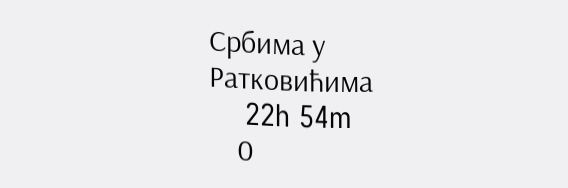Србима у Ратковићима
    22h 54m
    0